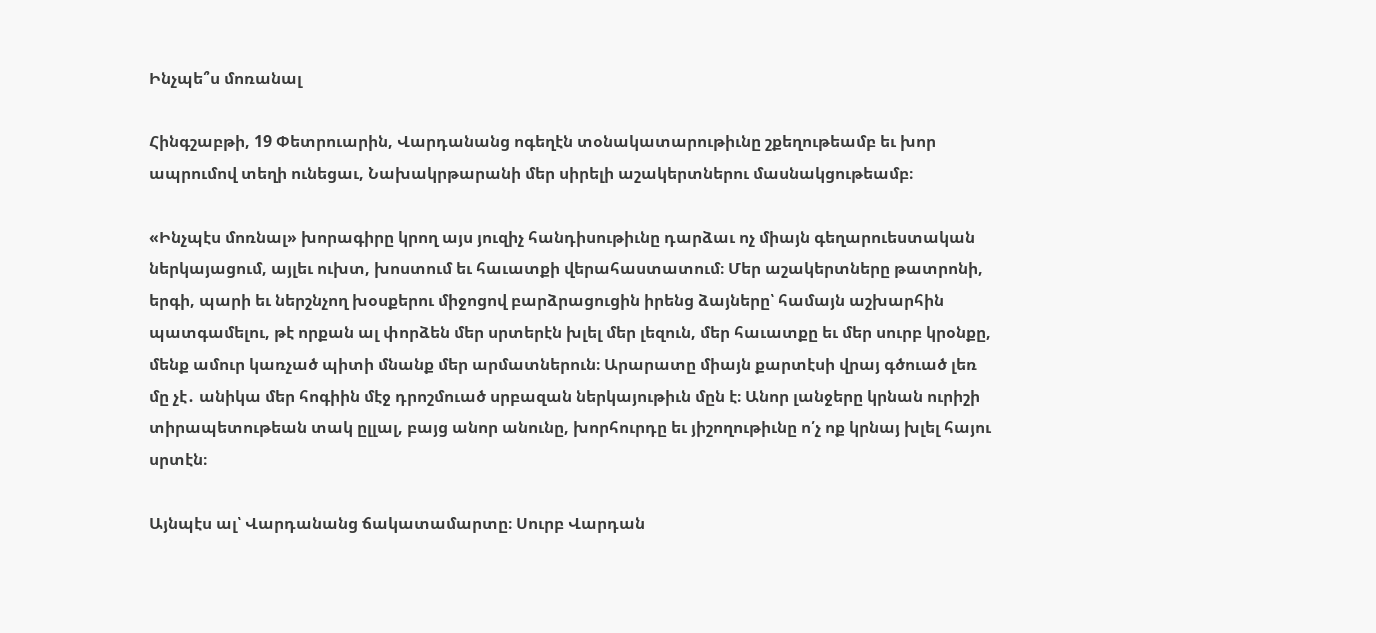Ինչպե՞ս մոռանալ

Հինգշաբթի, 19 Փետրուարին, Վարդանանց ոգեղէն տօնակատարութիւնը շքեղութեամբ եւ խոր ապրումով տեղի ունեցաւ, Նախակրթարանի մեր սիրելի աշակերտներու մասնակցութեամբ։

«Ինչպէս մոռնալ» խորագիրը կրող այս յուզիչ հանդիսութիւնը դարձաւ ոչ միայն գեղարուեստական ներկայացում, այլեւ ուխտ, խոստում եւ հաւատքի վերահաստատում։ Մեր աշակերտները թատրոնի, երգի, պարի եւ ներշնչող խօսքերու միջոցով բարձրացուցին իրենց ձայները՝ համայն աշխարհին պատգամելու, թէ որքան ալ փորձեն մեր սրտերէն խլել մեր լեզուն, մեր հաւատքը եւ մեր սուրբ կրօնքը, մենք ամուր կառչած պիտի մնանք մեր արմատներուն։ Արարատը միայն քարտէսի վրայ գծուած լեռ մը չէ․ անիկա մեր հոգիին մէջ դրոշմուած սրբազան ներկայութիւն մըն է։ Անոր լանջերը կրնան ուրիշի տիրապետութեան տակ ըլլալ, բայց անոր անունը, խորհուրդը եւ յիշողութիւնը ո՛չ ոք կրնայ խլել հայու սրտէն։

Այնպէս ալ՝ Վարդանանց ճակատամարտը։ Սուրբ Վարդան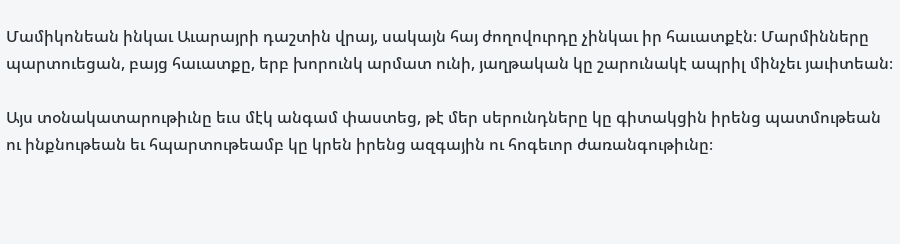Մամիկոնեան ինկաւ Աւարայրի դաշտին վրայ, սակայն հայ ժողովուրդը չինկաւ իր հաւատքէն։ Մարմինները պարտուեցան, բայց հաւատքը, երբ խորունկ արմատ ունի, յաղթական կը շարունակէ ապրիլ մինչեւ յաւիտեան։

Այս տօնակատարութիւնը եւս մէկ անգամ փաստեց, թէ մեր սերունդները կը գիտակցին իրենց պատմութեան ու ինքնութեան եւ հպարտութեամբ կը կրեն իրենց ազգային ու հոգեւոր ժառանգութիւնը։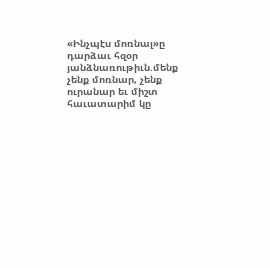«Ինչպէս մոռնալ»ը դարձաւ հզօր յանձնառութիւն.մենք չենք մոռնար, չենք ուրանար եւ միշտ հաւատարիմ կը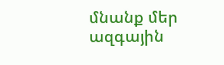մնանք մեր ազգային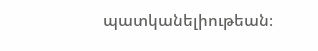պատկանելիութեան։